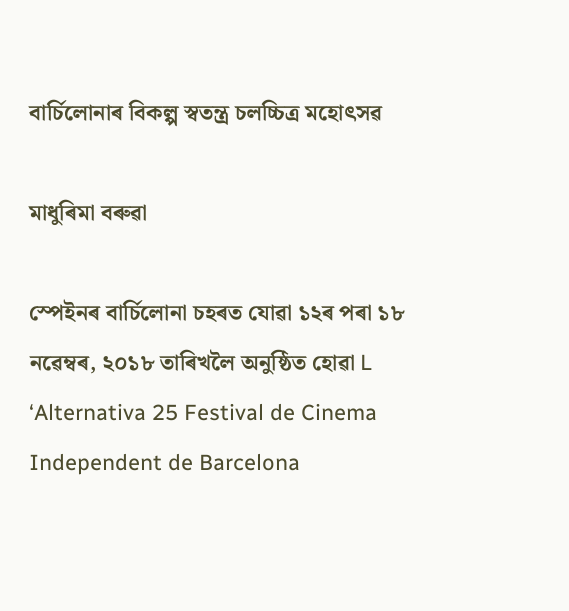বাৰ্চিলোনাৰ বিকল্প স্বতন্ত্ৰ চলচ্চিত্র মহোৎসৱ

মাধুৰিমা বৰুৱা

স্পেইনৰ বাৰ্চিলোনা চহৰত যোৱা ১২ৰ পৰা ১৮ নৱেম্বৰ, ২০১৮ তাৰিখলৈ অনুষ্ঠিত হোৱা L ‘Alternativa 25 Festival de Cinema Independent de Barcelona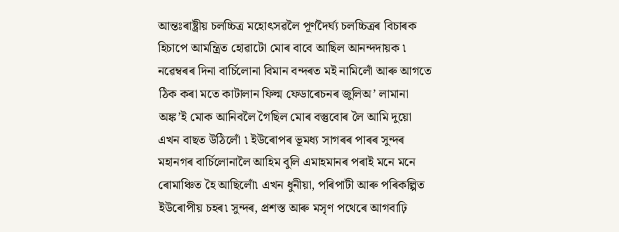আন্তঃৰাষ্ট্ৰীয় চলচ্চিত্ৰ মহোৎসৱলৈ পূৰ্ণদৈৰ্ঘ্য চলচ্চিত্ৰৰ বিচাৰক হিচাপে আমন্ত্ৰিত হোৱাটো মোৰ বাবে আছিল আনন্দদায়ক ৷ নৱেম্বৰৰ দিনা বাৰ্চিলোনা বিমান বন্দৰত মই নামিলোঁ আৰু আগতে ঠিক কৰা মতে কাটালান ফিল্ম ফেডাৰেচনৰ জুলিঅ’ লামানা অঙ্ক’ই মোক আনিবলৈ গৈছিল মোৰ বস্তুবোৰ লৈ আমি দুয়ো এখন বাছত উঠিলোঁ ৷ ইউৰোপৰ ভূমধ্য সাগৰৰ পাৰৰ সুন্দৰ মহানগৰ বাৰ্চিলোনালৈ আহিম বুলি এমাহমানৰ পৰাই মনে মনে ৰোমাঞ্চিত হৈ আছিলোঁ৷ এখন ধুনীয়া, পৰিপাটী আৰু পৰিকল্পিত ইউৰোপীয় চহৰ৷ সুন্দৰ, প্ৰশস্ত আৰু মসৃণ পথেৰে আগবাঢ়ি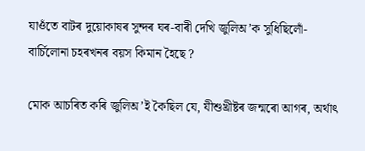যাওঁতে বাটৰ দুয়োকাষৰ সুন্দৰ ঘৰ-বাৰী দেখি জুলিঅ’ক সুধিছিলোঁ-বাৰ্চিলোনা চহৰখনৰ বয়স কিমান হৈছে ?

মোক আচৰিত কৰি জুলিঅ’ই কৈছিল যে, যীশুখ্ৰীষ্টৰ জন্মৰো আগৰ, অৰ্থাৎ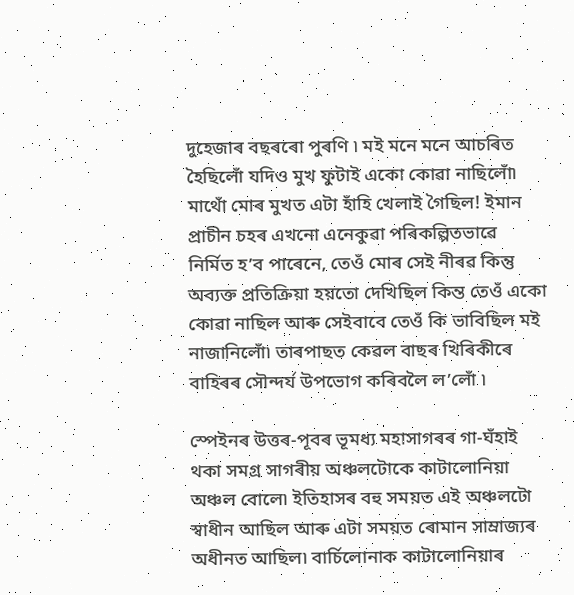দুহেজাৰ বছৰৰো পুৰণি ৷ মই মনে মনে আচৰিত হৈছিলোঁ যদিও মুখ ফুটাই একো কোৱা নাছিলোঁ৷ মাথোঁ মোৰ মুখত এটা হাঁহি খেলাই গৈছিল! ইমান প্ৰাচীন চহৰ এখনো এনেকুৱা পৰিকল্পিতভাৱে নিৰ্মিত হ’ব পাৰেনে, তেওঁ মোৰ সেই নীৰৱ কিন্তু অব্যক্ত প্ৰতিক্ৰিয়া হয়তো দেখিছিল কিন্ত তেওঁ একো কোৱা নাছিল আৰু সেইবাবে তেওঁ কি ভাবিছিল মই নাজানিলোঁ৷ তাৰপাছত কেৱল বাছৰ খিৰিকীৰে বাহিৰৰ সৌন্দৰ্য উপভোগ কৰিবলৈ ল’লোঁ ৷

স্পেইনৰ উত্তৰ-পূবৰ ভূমধ্য মহাসাগৰৰ গা-ঘঁহাই থকা সমগ্ৰ সাগৰীয় অঞ্চলটোকে কাটালোনিয়া অঞ্চল বোলে৷ ইতিহাসৰ বহু সময়ত এই অঞ্চলটো স্বাধীন আছিল আৰু এটা সময়ত ৰোমান সাম্ৰাজ্যৰ অধীনত আছিল৷ বাৰ্চিলোনাক কাটালোনিয়াৰ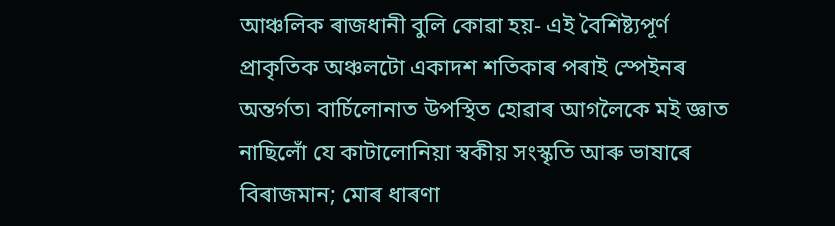আঞ্চলিক ৰাজধানী বুলি কোৱা হয়- এই বৈশিষ্ট্যপূৰ্ণ প্ৰাকৃতিক অঞ্চলটো একাদশ শতিকাৰ পৰাই স্পেইনৰ অন্তৰ্গত৷ বাৰ্চিলোনাত উপস্থিত হোৱাৰ আগলৈকে মই জ্ঞাত নাছিলোঁ যে কাটালোনিয়া স্বকীয় সংস্কৃতি আৰু ভাষাৰে বিৰাজমান; মোৰ ধাৰণা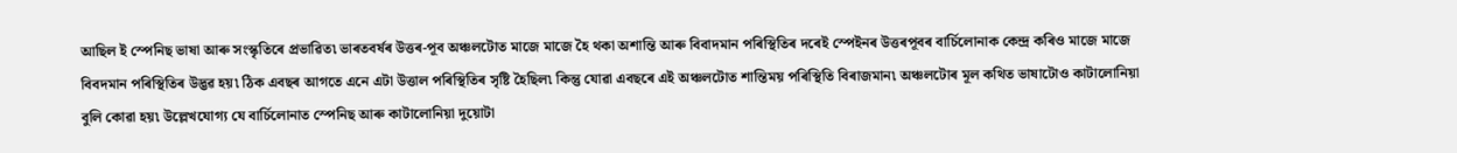আছিল ই স্পেনিছ ভাষা আৰু সংস্কৃতিৰে প্ৰভাৱিত৷ ভাৰতবৰ্ষৰ উত্তৰ-পূব অঞ্চলটোত মাজে মাজে হৈ থকা অশান্তি আৰু বিবাদমান পৰিস্থিতিৰ দৰেই স্পেইনৰ উত্তৰপূবৰ বাৰ্চিলোনাক কেন্দ্ৰ কৰিও মাজে মাজে বিবদমান পৰিস্থিতিৰ উদ্ভৱ হয়৷ ঠিক এবছৰ আগতে এনে এটা উত্তাল পৰিস্থিতিৰ সৃষ্টি হৈছিল৷ কিন্তু যোৱা এবছৰে এই অঞ্চলটোত শান্তিময় পৰিস্থিতি বিৰাজমান৷ অঞ্চলটোৰ মূল কথিত ভাষাটোও কাটালোনিয়া বুলি কোৱা হয়৷ উল্লেখযোগ্য যে বাৰ্চিলোনাত স্পেনিছ আৰু কাটালোনিয়া দুয়োটা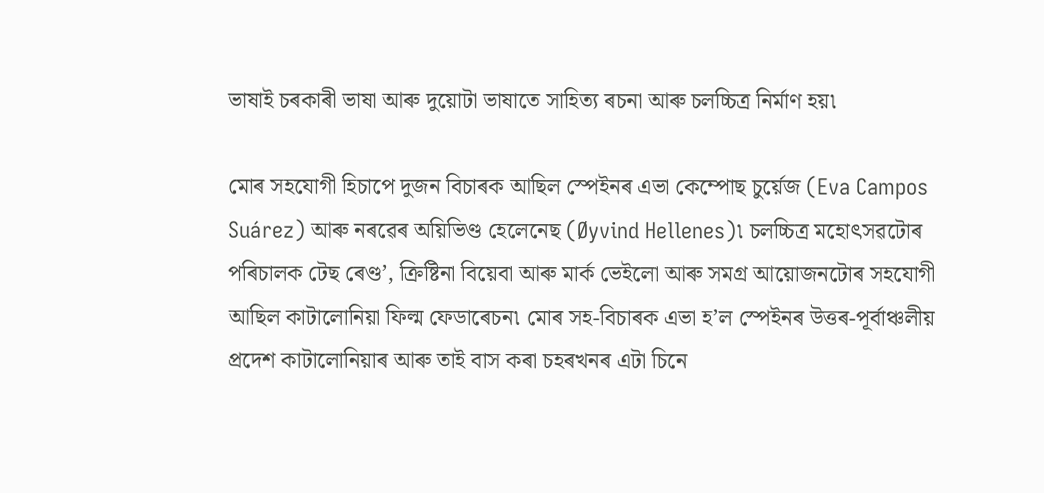ভাষাই চৰকাৰী ভাষা আৰু দুয়োটা ভাষাতে সাহিত্য ৰচনা আৰু চলচ্চিত্ৰ নিৰ্মাণ হয়৷

মোৰ সহযোগী হিচাপে দুজন বিচাৰক আছিল স্পেইনৰ এভা কেম্পোছ চুৰ্য়েজ (Eva Campos Suárez) আৰু নৰৱেৰ অয়িভিণ্ড হেলেনেছ (Øyvind Hellenes)৷ চলচ্চিত্ৰ মহোৎসৱটোৰ পৰিচালক টেছ ৰেণ্ড’, ক্রিষ্টিনা বিয়েবা আৰু মাৰ্ক ভেইলো আৰু সমগ্ৰ আয়োজনটোৰ সহযোগী আছিল কাটালোনিয়া ফিল্ম ফেডাৰেচন৷ মোৰ সহ-বিচাৰক এভা হ’ল স্পেইনৰ উত্তৰ-পূৰ্বাঞ্চলীয় প্ৰদেশ কাটালোনিয়াৰ আৰু তাই বাস কৰা চহৰখনৰ এটা চিনে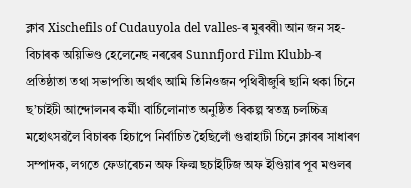ক্লাব Xischefils of Cudauyola del valles-ৰ মুৰব্বী৷ আন জন সহ-বিচাৰক অয়িভিণ্ড হেলেনেছ নৰৱেৰ Sunnfjord Film Klubb-ৰ প্ৰতিষ্ঠাতা তথা সভাপতি৷ অৰ্থাৎ আমি তিনিওজন পৃথিবীজুৰি ছানি থকা চিনে ছ’চাইটী আন্দোলনৰ কৰ্মী৷ বাৰ্চিলোনাত অনুষ্ঠিত বিকল্প স্বতন্ত্ৰ চলচ্চিত্ৰ মহোৎসৱলৈ বিচাৰক হিচাপে নিৰ্বাচিত হৈছিলোঁ গুৱাহাটী চিনে ক্লাবৰ সাধাৰণ সম্পাদক, লগতে ফেডাৰেচন অফ ফিল্ম ছচাইটিজ অফ ইণ্ডিয়াৰ পূব মণ্ডলৰ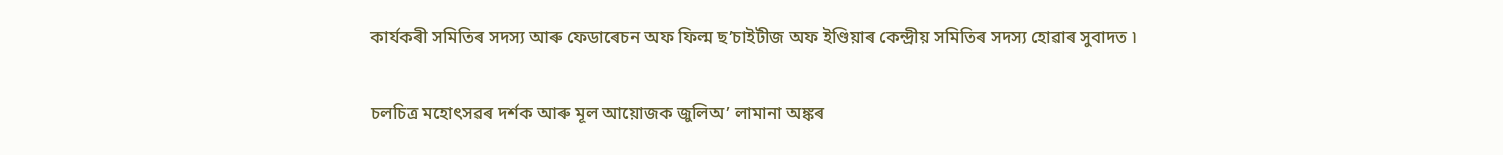কাৰ্যকৰী সমিতিৰ সদস্য আৰু ফেডাৰেচন অফ ফিল্ম ছ’চাইটীজ অফ ইণ্ডিয়াৰ কেন্দ্ৰীয় সমিতিৰ সদস্য হোৱাৰ সুবাদত ৷

চলচিত্ৰ মহোৎসৱৰ দৰ্শক আৰু মূল আয়োজক জুলিঅ’ লামানা অঙ্কৰ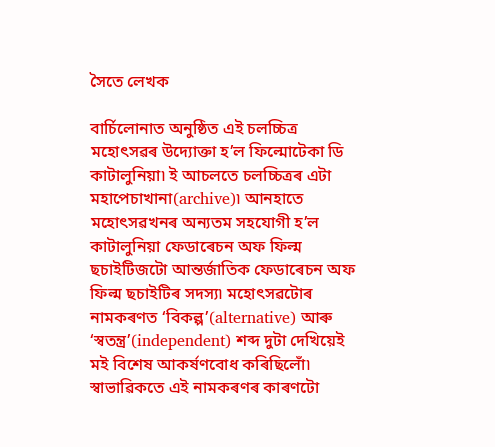সৈতে লেখক

বাৰ্চিলোনাত অনুষ্ঠিত এই চলচ্চিত্ৰ মহোৎসৱৰ উদ্যোক্তা হ’ল ফিল্মোটেকা ডি কাটালুনিয়া৷ ই আচলতে চলচ্চিত্ৰৰ এটা মহাপেচাখানা(archive)৷ আনহাতে মহোৎসৱখনৰ অন্যতম সহযোগী হ’ল কাটালুনিয়া ফেডাৰেচন অফ ফিল্ম ছচাইটিজটো আন্তৰ্জাতিক ফেডাৰেচন অফ ফিল্ম ছচাইটিৰ সদস্য৷ মহোৎসৱটোৰ নামকৰণত ‘বিকল্প’(alternative) আৰু ‘স্বতন্ত্ৰ’(independent) শব্দ দুটা দেখিয়েই মই বিশেষ আকৰ্ষণবোধ কৰিছিলোঁ৷ স্বাভাৱিকতে এই নামকৰণৰ কাৰণটো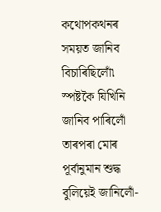কথোপকথনৰ সময়ত জানিব বিচাৰিছিলোঁ৷ স্পষ্টকৈ যিখিনি জানিব পাৰিলোঁ তাৰপৰা মোৰ পূৰ্বানুমান শুদ্ধ বুলিয়েই জানিলোঁ-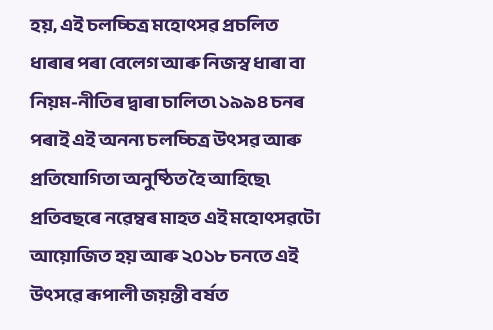হয়, এই চলচ্চিত্র মহোৎসৱ প্ৰচলিত ধাৰাৰ পৰা বেলেগ আৰু নিজস্ব ধাৰা বা নিয়ম-নীতিৰ দ্বাৰা চালিত৷ ১৯৯৪ চনৰ পৰাই এই অনন্য চলচ্চিত্ৰ উৎসৱ আৰু প্ৰতিযোগিতা অনুষ্ঠিত হৈ আহিছে৷ প্ৰতিবছৰে নৱেম্বৰ মাহত এই মহোৎসৱটো আয়োজিত হয় আৰু ২০১৮ চনতে এই উৎসৱে ৰূপালী জয়ন্তী বৰ্ষত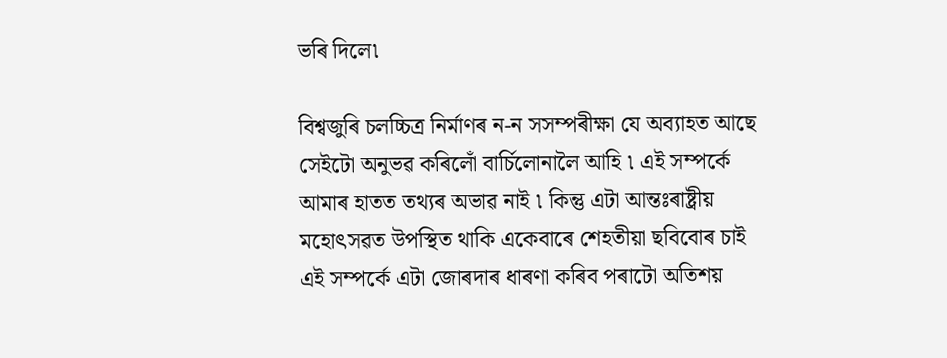ভৰি দিলে৷

বিশ্বজুৰি চলচ্চিত্ৰ নিৰ্মাণৰ ন-ন সসম্পৰীক্ষা যে অব্যাহত আছে সেইটো অনুভৱ কৰিলোঁ বাৰ্চিলোনালৈ আহি ৷ এই সম্পৰ্কে আমাৰ হাতত তথ্যৰ অভাৱ নাই ৷ কিন্তু এটা আন্তঃৰাষ্ট্ৰীয় মহোৎসৱত উপস্থিত থাকি একেবাৰে শেহতীয়া ছবিবোৰ চাই এই সম্পর্কে এটা জোৰদাৰ ধাৰণা কৰিব পৰাটো অতিশয়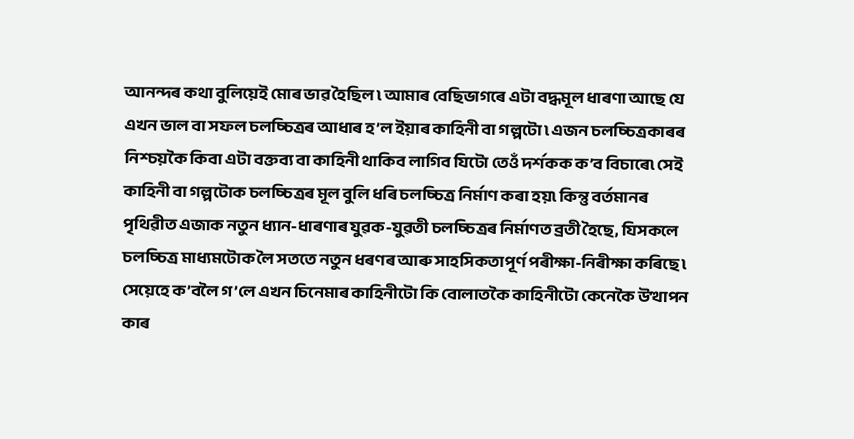আনন্দৰ কথা বুলিয়েই মোৰ ভাৱ হৈছিল ৷ আমাৰ বেছিভাগৰে এটা বদ্ধমূল ধাৰণা আছে যে এখন ভাল বা সফল চলচ্চিত্ৰৰ আধাৰ হ’ল ইয়াৰ কাহিনী বা গল্পটো ৷ এজন চলচ্চিত্ৰকাৰৰ নিশ্চয়কৈ কিবা এটা বক্তব্য বা কাহিনী থাকিব লাগিব যিটো তেওঁ দৰ্শকক ক’ব বিচাৰে৷ সেই কাহিনী বা গল্পটোক চলচ্চিত্ৰৰ মূল বুলি ধৰি চলচ্চিত্ৰ নিৰ্মাণ কৰা হয়৷ কিন্তু বৰ্তমানৰ পৃথিৱীত এজাক নতুন ধ্যান-ধাৰণাৰ যুৱক-যুৱতী চলচ্চিত্ৰৰ নিৰ্মাণত ব্ৰতী হৈছে, যিসকলে চলচ্চিত্ৰ মাধ্যমটোক লৈ সততে নতুন ধৰণৰ আৰু সাহসিকতাপূৰ্ণ পৰীক্ষা-নিৰীক্ষা কৰিছে ৷ সেয়েহে ক’বলৈ গ’লে এখন চিনেমাৰ কাহিনীটো কি বোলাতকৈ কাহিনীটো কেনেকৈ উত্থাপন কাৰ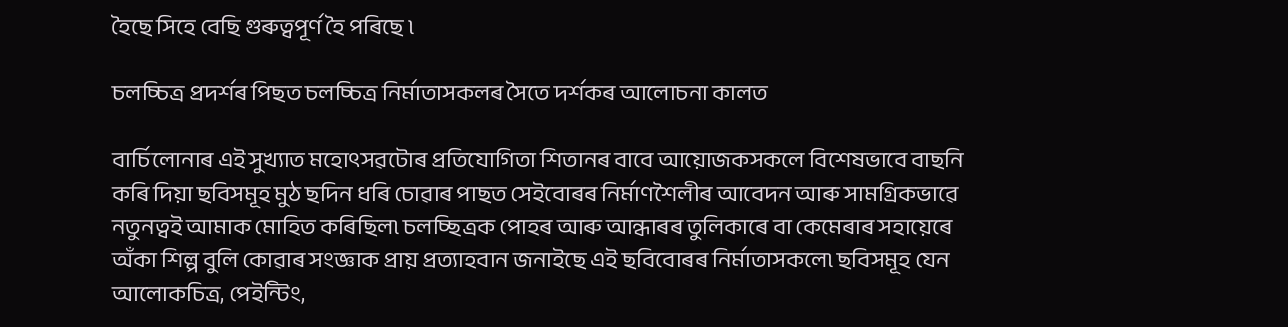হৈছে সিহে বেছি গুৰুত্বপূৰ্ণ হৈ পৰিছে ৷

চলচ্চিত্ৰ প্ৰদৰ্শৰ পিছত চলচ্চিত্ৰ নিৰ্মাতাসকলৰ সৈতে দৰ্শকৰ আলোচনা কালত

বাৰ্চিলোনাৰ এই সুখ্যাত মহোৎসৱটোৰ প্ৰতিযোগিতা শিতানৰ বাবে আয়োজকসকলে বিশেষভাবে বাছনি কৰি দিয়া ছবিসমূহ মুঠ ছদিন ধৰি চোৱাৰ পাছত সেইবোৰৰ নিৰ্মাণশৈলীৰ আবেদন আৰু সামগ্ৰিকভাৱে নতুনত্বই আমাক মোহিত কৰিছিল৷ চলচ্ছিত্ৰক পোহৰ আৰু আন্ধাৰৰ তুলিকাৰে বা কেমেৰাৰ সহায়েৰে অঁকা শিল্প বুলি কোৱাৰ সংজ্ঞাক প্ৰায় প্ৰত্যাহবান জনাইছে এই ছবিবোৰৰ নিৰ্মাতাসকলে৷ ছবিসমূহ যেন আলোকচিত্ৰ, পেইন্টিং,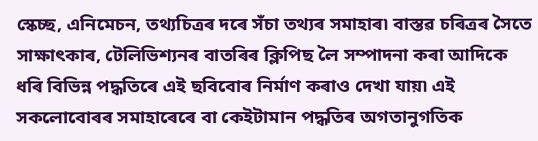স্কেচ্ছ, এনিমেচন, তথ্যচিত্ৰৰ দৰে সঁচা তথ্যৰ সমাহাৰ৷ বাস্তৱ চৰিত্ৰৰ সৈতে সাক্ষাৎকাৰ, টেলিভিশ্যনৰ বাতৰিৰ ক্লিপিছ লৈ সম্পাদনা কৰা আদিকে ধৰি বিভিন্ন পদ্ধতিৰে এই ছবিবোৰ নিৰ্মাণ কৰাও দেখা যায়৷ এই সকলোবোৰৰ সমাহাৰেৰে বা কেইটামান পদ্ধতিৰ অগতানুগতিক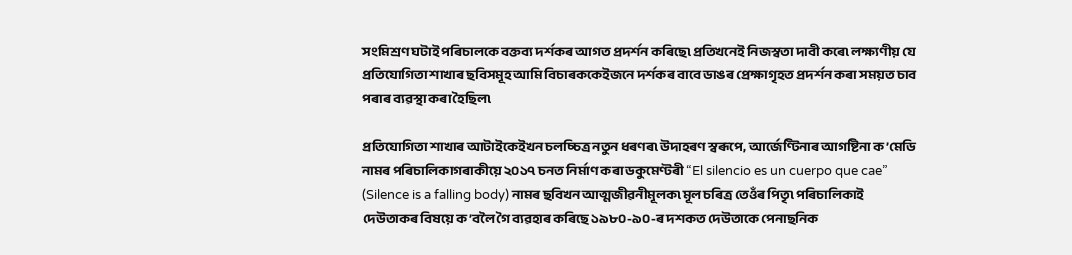সংমিশ্ৰণ ঘটাই পৰিচালকে বক্তব্য দৰ্শকৰ আগত প্ৰদৰ্শন কৰিছে৷ প্ৰতিখনেই নিজস্বতা দাবী কৰে৷ লক্ষ্যণীয় যে প্ৰতিযোগিতা শাখাৰ ছবিসমূহ আমি বিচাৰককেইজনে দৰ্শকৰ বাবে ডাঙৰ প্ৰেক্ষাগৃহত প্ৰদৰ্শন কৰা সময়ত চাব পৰাৰ ব্যৱস্থা কৰা হৈছিল৷

প্ৰতিযোগিতা শাখাৰ আটাইকেইখন চলচ্চিত্র নতুন ধৰণৰ৷ উদাহৰণ স্বৰূপে, আৰ্জেণ্টিনাৰ আগষ্টিনা ক’মেডি নামৰ পৰিচালিকাগৰাকীয়ে ২০১৭ চনত নিৰ্মাণ কৰা ডকুমেণ্টৰী “El silencio es un cuerpo que cae” (Silence is a falling body) নামৰ ছবিখন আত্মজীৱনীমূলক৷ মূল চৰিত্ৰ তেওঁৰ পিতৃ৷ পৰিচালিকাই দেউতাকৰ বিষয়ে ক’বলৈ গৈ ব্যৱহাৰ কৰিছে ১৯৮০-৯০-ৰ দশকত দেউতাকে পেনাছনিক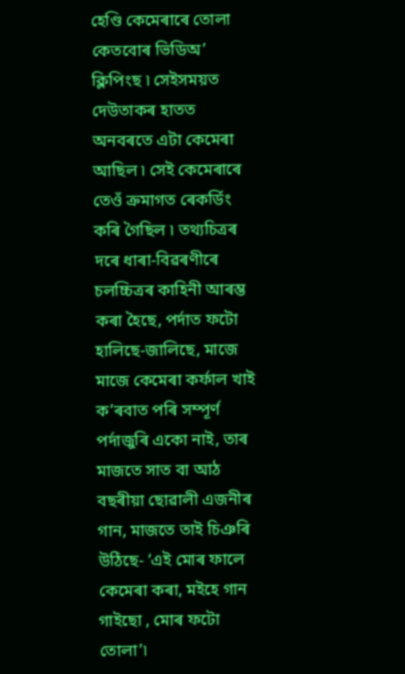হেণ্ডি কেমেৰাৰে তোলা কেতবোৰ ভিডিঅ’ ক্লিপিংছ ৷ সেইসময়ত দেউতাকৰ হাতত অনবৰতে এটা কেমেৰা আছিল ৷ সেই কেমেৰাৰে তেওঁ ক্ৰমাগত ৰেকৰ্ডিং কৰি গৈছিল ৷ তথ্যচিত্ৰৰ দৰে ধাৰা-বিৱৰণীৰে চলচ্চিত্ৰৰ কাহিনী আৰম্ভ কৰা হৈছে, পৰ্দাত ফটো হালিছে-জালিছে, মাজে মাজে কেমেৰা কৰ্ফাল খাই ক’ৰবাত পৰি সম্পূৰ্ণ পৰ্দাজুৰি একো নাই, তাৰ মাজতে সাত বা আঠ বছৰীয়া ছোৱালী এজনীৰ গান, মাজতে তাই চিঞৰি উঠিছে- ‘এই মোৰ ফালে কেমেৰা কৰা, মইহে গান গাইছো , মোৰ ফটো তোলা’৷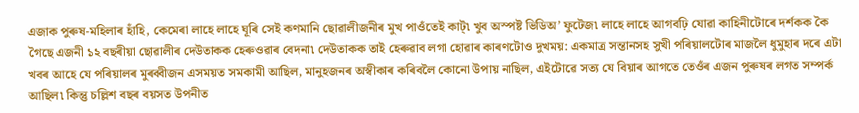এজাক পুৰুষ-মহিলাৰ হাঁহি, কেমেৰা লাহে লাহে ঘূৰি সেই কণমানি ছোৱালীজনীৰ মুখ পাওঁতেই কাট্‌৷ খুব অস্পষ্ট ভিডিঅ’ ফুটেজ৷ লাহে লাহে আগবঢ়ি যোৱা কাহিনীটোৰে দৰ্শকক কৈ গৈছে এজনী ১২ বছৰীয়া ছোৱালীৰ দেউতাকক হেৰুওৱাৰ বেদনা৷ দেউতাকক তাই হেৰুৱাব লগা হোৱাৰ কাৰণটোও দুখময়: একমাত্ৰ সন্তানসহ সুখী পৰিয়ালটোৰ মাজলৈ ধুমুহাৰ দৰে এটা খবৰ আহে যে পৰিয়ালৰ মুৰব্বীজন এসময়ত সমকামী আছিল, মানুহজনৰ অস্বীকাৰ কৰিবলৈ কোনো উপায় নাছিল, এইটোৱে সত্য যে বিয়াৰ আগতে তেওঁৰ এজন পুৰুষৰ লগত সম্পৰ্ক আছিল৷ কিন্তু চল্লিশ বছৰ বয়সত উপনীত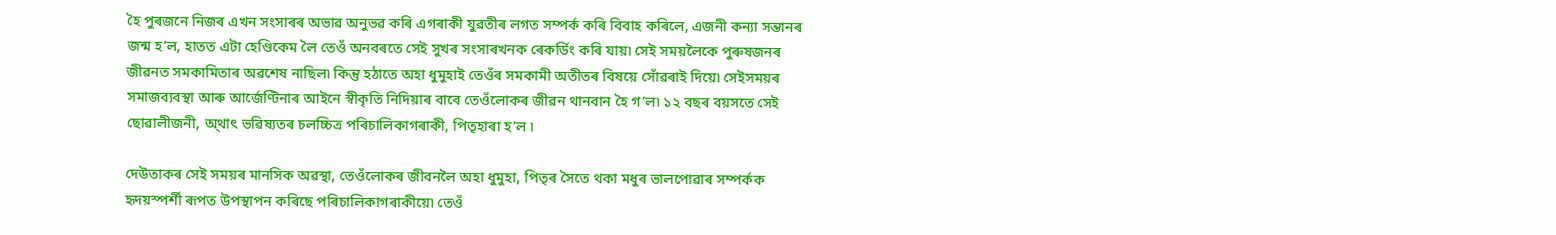হৈ পুৰজনে নিজৰ এখন সংসাৰৰ অভাৱ অনুভৱ কৰি এগৰাকী যুৱতীৰ লগত সম্পৰ্ক কৰি বিবাহ কৰিলে, এজনী কন্যা সন্তানৰ জন্ম হ’ল, হাতত এটা হেণ্ডিকেম লৈ তেওঁ অনবৰতে সেই সুখৰ সংসাৰখনক ৰেকৰ্ডিং কৰি যায়৷ সেই সময়লৈকে পুৰুষজনৰ জীৱনত সমকামিতাৰ অৱশেষ নাছিল৷ কিন্তু হঠাতে অহা ধুমুহাই তেওঁৰ সমকামী অতীতৰ বিষয়ে সোঁৱৰাই দিয়ে৷ সেইসময়ৰ সমাজব্যবস্থা আৰু আৰ্জেণ্টিনাৰ আইনে স্বীকৃতি নিদিয়াৰ বাবে তেওঁলোকৰ জীৱন থানবান হৈ গ’ল৷ ১২ বছৰ বয়সতে সেই ছোৱালীজনী, অ্থাৎ ভৱিষ্যতৰ চলচ্চিত্ৰ পৰিচালিকাগৰাকী, পিতৃহাৰা হ’ল ৷

দেউতাকৰ সেই সময়ৰ মানসিক অৱস্থা, তেওঁলোকৰ জীবনলৈ অহা ধুমুহা, পিতৃৰ সৈতে থকা মধুৰ ভালপোৱাৰ সম্পৰ্কক হৃদয়স্পৰ্শী ৰূপত উপস্থাপন কৰিছে পৰিচালিকাগৰাকীয়ে৷ তেওঁ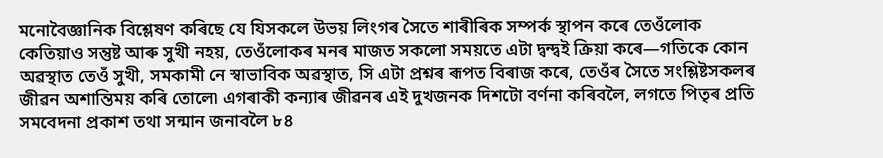মনোবৈজ্ঞানিক বিশ্লেষণ কৰিছে যে যিসকলে উভয় লিংগৰ সৈতে শাৰীৰিক সম্পৰ্ক স্থাপন কৰে তেওঁলোক কেতিয়াও সন্তুষ্ট আৰু সুখী নহয়, তেওঁলোকৰ মনৰ মাজত সকলো সময়তে এটা দ্বন্দ্বই ক্ৰিয়া কৰে—গতিকে কোন অৱস্থাত তেওঁ সুখী, সমকামী নে স্বাভাবিক অৱস্থাত, সি এটা প্ৰশ্নৰ ৰূপত বিৰাজ কৰে, তেওঁৰ সৈতে সংশ্লিষ্টসকলৰ জীৱন অশান্তিময় কৰি তোলে৷ এগৰাকী কন্যাৰ জীৱনৰ এই দুখজনক দিশটো বৰ্ণনা কৰিবলৈ, লগতে পিতৃৰ প্ৰতি সমবেদনা প্ৰকাশ তথা সন্মান জনাবলৈ ৮৪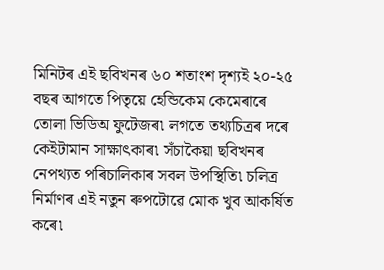মিনিটৰ এই ছবিখনৰ ৬০ শতাংশ দৃশ্যই ২০-২৫ বছৰ আগতে পিতৃয়ে হেন্ডিকেম কেমেৰাৰে তোলা ভিডিঅ ফুটেজৰ৷ লগতে তথ্যচিত্ৰৰ দৰে কেইটামান সাক্ষাৎকাৰ৷ সঁচাকৈয়া ছবিখনৰ নেপথ্যত পৰিচালিকাৰ সবল উপস্থিতি৷ চলিত্ৰ নিৰ্মাণৰ এই নতুন ৰুপটোৱে মোক খুব আকৰ্ষিত কৰে৷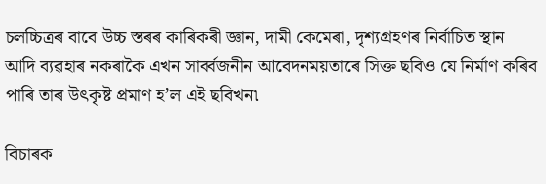চলচ্চিত্ৰৰ বাবে উচ্চ স্তৰৰ কাৰিকৰী জ্ঞান, দামী কেমেৰা, দৃশ্যগ্ৰহণৰ নিৰ্বাচিত স্থান আদি ব্যৱহাৰ নকৰাকৈ এখন সাৰ্ব্বজনীন আবেদনময়তাৰে সিক্ত ছবিও যে নিৰ্মাণ কৰিব পাৰি তাৰ উৎকৃষ্ট প্ৰমাণ হ’ল এই ছবিখন৷

বিচাৰক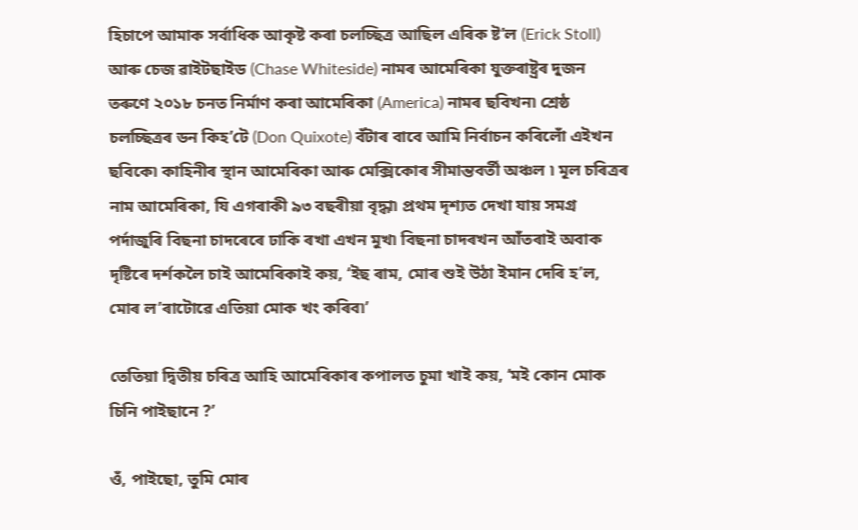হিচাপে আমাক সৰ্বাধিক আকৃষ্ট কৰা চলচ্ছিত্ৰ আছিল এৰিক ষ্ট’ল (Erick Stoll) আৰু চেজ ৱাইটছাইড (Chase Whiteside) নামৰ আমেৰিকা যুক্তৰাষ্ট্ৰৰ দুজন তৰুণে ২০১৮ চনত নিৰ্মাণ কৰা আমেৰিকা (America) নামৰ ছবিখন৷ শ্ৰেষ্ঠ চলচ্ছিত্ৰৰ ডন কিহ’টে (Don Quixote) বঁটাৰ বাবে আমি নিৰ্বাচন কৰিলোঁ এইখন ছবিকে৷ কাহিনীৰ স্থান আমেৰিকা আৰু মেক্সিকোৰ সীমান্তবৰ্তী অঞ্চল ৷ মূল চৰিত্ৰৰ নাম আমেৰিকা, যি এগৰাকী ৯৩ বছৰীয়া বৃদ্ধা৷ প্ৰথম দৃশ্যত দেখা যায় সমগ্ৰ পৰ্দাজুৰি বিছনা চাদৰেৰে ঢাকি ৰখা এখন মুখ৷ বিছনা চাদৰখন আঁতৰাই অবাক দৃষ্টিৰে দৰ্শকলৈ চাই আমেৰিকাই কয়, ‘ইছ ৰাম, মোৰ শুই উঠা ইমান দেৰি হ’ল, মোৰ ল’ৰাটোৱে এতিয়া মোক খং কৰিব৷’

তেতিয়া দ্বিতীয় চৰিত্ৰ আহি আমেৰিকাৰ কপালত চুমা খাই কয়, ‘মই কোন মোক চিনি পাইছানে ?’

ওঁ, পাইছো, তুমি মোৰ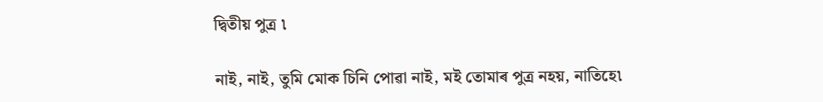দ্বিতীয় পুত্ৰ ৷

নাই, নাই, তুমি মোক চিনি পোৱা নাই, মই তোমাৰ পুত্ৰ নহয়, নাতিহে৷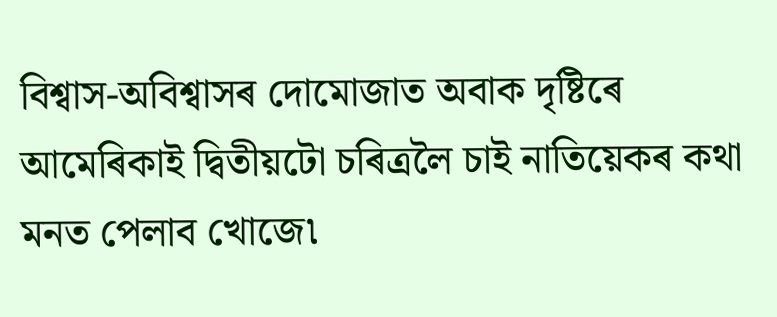বিশ্বাস-অবিশ্বাসৰ দোমোজাত অবাক দৃষ্টিৰে আমেৰিকাই দ্বিতীয়টো চৰিত্ৰলৈ চাই নাতিয়েকৰ কথা মনত পেলাব খোজে৷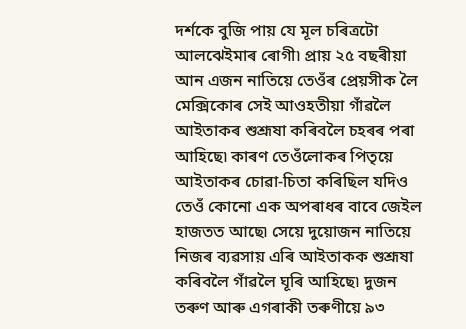দৰ্শকে বুজি পায় যে মূল চৰিত্ৰটো আলঝেইমাৰ ৰোগী৷ প্ৰায় ২৫ বছৰীয়া আন এজন নাতিয়ে তেওঁৰ প্ৰেয়সীক লৈ মেক্সিকোৰ সেই আওহতীয়া গাঁৱলৈ আইতাকৰ শুশ্ৰূষা কৰিবলৈ চহৰৰ পৰা আহিছে৷ কাৰণ তেওঁলোকৰ পিতৃয়ে আইতাকৰ চোৱা-চিতা কৰিছিল যদিও তেওঁ কোনো এক অপৰাধৰ বাবে জেইল হাজতত আছে৷ সেয়ে দুয়োজন নাতিয়ে নিজৰ ব্যৱসায় এৰি আইতাকক শুশ্ৰূষা কৰিবলৈ গাঁৱলৈ ঘূৰি আহিছে৷ দুজন তৰুণ আৰু এগৰাকী তৰুণীয়ে ৯৩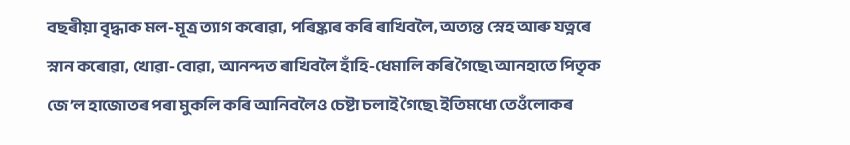বছৰীয়া বৃদ্ধাক মল-মূত্ৰ ত্যাগ কৰোৱা, পৰিষ্কাৰ কৰি ৰাখিবলৈ, অত্যন্ত স্নেহ আৰু যত্নৰে স্নান কৰোৱা, খোৱা-বোৱা, আনন্দত ৰাখিবলৈ হাঁহি-ধেমালি কৰি গৈছে৷ আনহাতে পিতৃক জে’ল হাজোতৰ পৰা মুকলি কৰি আনিবলৈও চেষ্টা চলাই গৈছে৷ ইতিমধ্যে তেওঁলোকৰ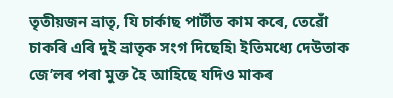তৃতীয়জন ভ্ৰাতৃ, যি চাৰ্কাছ পাৰ্টীত কাম কৰে, তেৱোঁ চাকৰি এৰি দুই ভ্ৰাতৃক সংগ দিছেহি৷ ইতিমধ্যে দেউতাক জে’লৰ পৰা মুক্ত হৈ আহিছে যদিও মাকৰ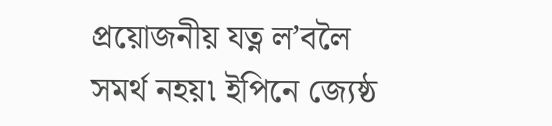প্ৰয়োজনীয় যত্ন ল’বলৈ সমৰ্থ নহয়৷ ইপিনে জ্যেষ্ঠ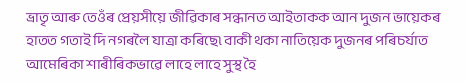ভ্ৰাতৃ আৰু তেওঁৰ প্ৰেয়সীয়ে জীৱিকাৰ সন্ধানত আইতাকক আন দুজন ভায়েকৰ হাতত গতাই দি নগৰলৈ যাত্ৰা কৰিছে৷ বাকী থকা নাতিয়েক দুজনৰ পৰিচৰ্যাত আমেৰিকা শাৰীৰিকভাৱে লাহে লাহে সুস্থ হৈ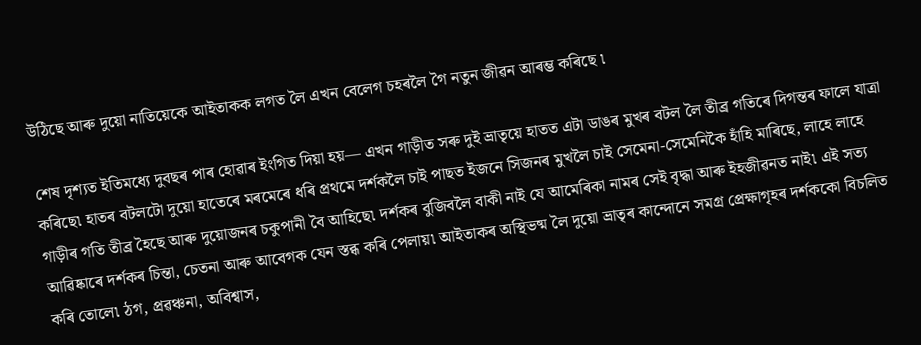উঠিছে আৰু দুয়ো নাতিয়েকে আইতাকক লগত লৈ এখন বেলেগ চহৰলৈ গৈ নতুন জীৱন আৰম্ভ কৰিছে ৷

শেষ দৃশ্যত ইতিমধ্যে দুবছৰ পাৰ হোৱাৰ ইংগিত দিয়া হয়— এখন গাড়ীত সৰু দুই ভ্ৰাতৃয়ে হাতত এটা ডাঙৰ মুখৰ বটল লৈ তীব্ৰ গতিৰে দিগন্তৰ ফালে যাত্ৰা কৰিছে৷ হাতৰ বটলটো দুয়ো হাতেৰে মৰমেৰে ধৰি প্ৰথমে দৰ্শকলৈ চাই পাছত ইজনে সিজনৰ মুখলৈ চাই সেমেনা-সেমেনিকৈ হাঁহি মাৰিছে, লাহে লাহে গাড়ীৰ গতি তীব্ৰ হৈছে আৰু দুয়োজনৰ চকুপানী বৈ আহিছে৷ দৰ্শকৰ বুজিবলৈ বাকী নাই যে আমেৰিকা নামৰ সেই বৃদ্ধা আৰু ইহজীৱনত নাই৷ এই সত্য আৱিষ্কাৰে দৰ্শকৰ চিন্তা, চেতনা আৰু আবেগক যেন স্তব্ধ কৰি পেলায়৷ আইতাকৰ অস্থিভষ্ম লৈ দুয়ো ভ্ৰাতৃৰ কান্দোনে সমগ্ৰ প্ৰেক্ষাগৃহৰ দৰ্শককো বিচলিত কৰি তোলে৷ ঠগ, প্ৰৱঞ্চনা, অবিশ্বাস,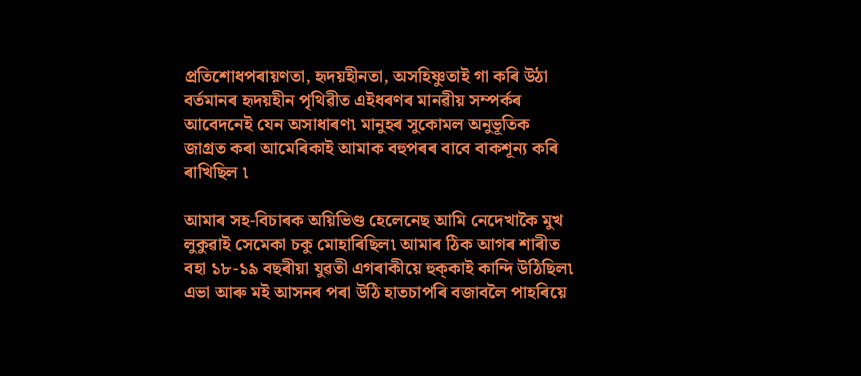প্ৰতিশোধপৰায়ণতা, হৃদয়হীনতা, অসহিষ্ণুতাই গা কৰি উঠা বৰ্তমানৰ হৃদয়হীন পৃথিৱীত এইধৰণৰ মানৱীয় সম্পৰ্কৰ আবেদনেই যেন অসাধাৰণ৷ মানুহৰ সুকোমল অনুভূতিক জাগ্ৰত কৰা আমেৰিকাই আমাক বহুপৰৰ বাবে বাকশূন্য কৰি ৰাখিছিল ৷

আমাৰ সহ-বিচাৰক অয়িভিণ্ড হেলেনেছ আমি নেদেখাকৈ মুখ লুকুৱাই সেমেকা চকু মোহাৰিছিল৷ আমাৰ ঠিক আগৰ শাৰীত বহা ১৮-১৯ বছৰীয়া যুৱতী এগৰাকীয়ে হুক্‌কাই কান্দি উঠিছিল৷ এভা আৰু মই আসনৰ পৰা উঠি হাতচাপৰি বজাবলৈ পাহৰিয়ে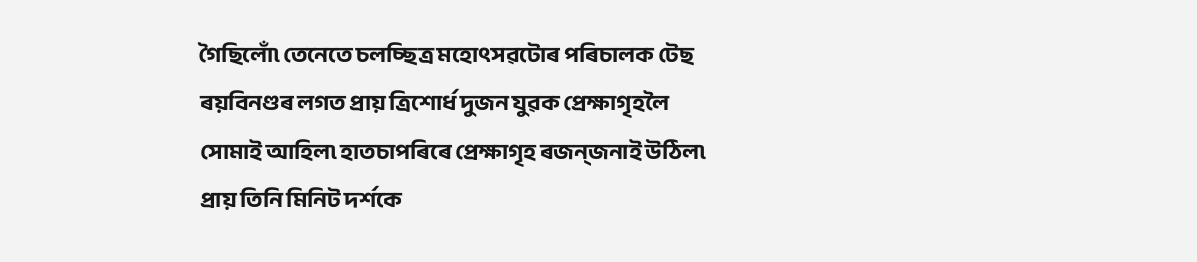গৈছিলোঁ৷ তেনেতে চলচ্ছিত্ৰ মহোৎসৱটোৰ পৰিচালক টেছ ৰয়বিনণ্ডৰ লগত প্ৰায় ত্ৰিশোৰ্ধ দুজন যুৱক প্ৰেক্ষাগৃহলৈ সোমাই আহিল৷ হাতচাপৰিৰে প্ৰেক্ষাগৃহ ৰজন্‌জনাই উঠিল৷ প্ৰায় তিনি মিনিট দৰ্শকে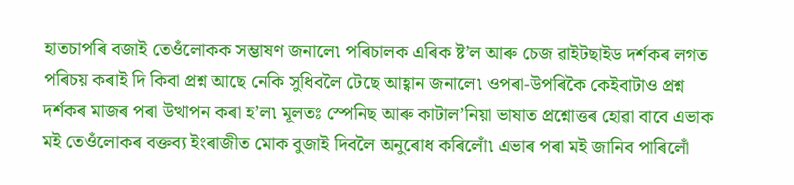হাতচাপৰি বজাই তেওঁলোকক সম্ভাষণ জনালে৷ পৰিচালক এৰিক ষ্ট’ল আৰু চেজ ৱাইটছাইড দৰ্শকৰ লগত পৰিচয় কৰাই দি কিবা প্ৰশ্ন আছে নেকি সুধিবলৈ টেছে আহ্বান জনালে৷ ওপৰা-উপৰিকৈ কেইবাটাও প্ৰশ্ন দৰ্শকৰ মাজৰ পৰা উত্থাপন কৰা হ’ল৷ মূলতঃ স্পেনিছ আৰু কাটাল’নিয়া ভাষাত প্ৰশ্নোত্তৰ হোৱা বাবে এভাক মই তেওঁলোকৰ বক্তব্য ইংৰাজীত মোক বুজাই দিবলৈ অনুৰোধ কৰিলোঁ৷ এভাৰ পৰা মই জানিব পাৰিলোঁ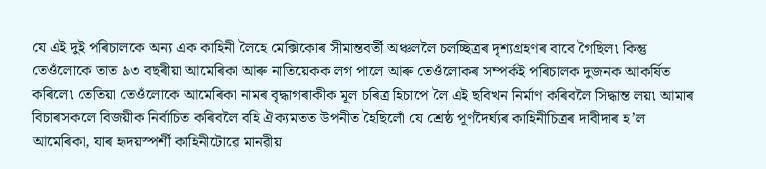যে এই দুই পৰিচালকে অন্য এক কাহিনী লৈহে মেক্সিকোৰ সীমান্তবৰ্তী অঞ্চললৈ চলচ্ছিত্ৰৰ দৃশ্যগ্ৰহণৰ বাবে গৈছিল৷ কিন্তু তেওঁলোকে তাত ৯৩ বছৰীয়া আমেৰিকা আৰু নাতিয়েকক লগ পালে আৰু তেওঁলোকৰ সম্পৰ্কই পৰিচালক দুজনক আকৰ্ষিত কৰিলে৷ তেতিয়া তেওঁলোকে আমেৰিকা নামৰ বৃদ্ধাগৰাকীক মূল চৰিত্ৰ হিচাপে লৈ এই ছবিখন নিৰ্মাণ কৰিবলৈ সিদ্ধান্ত লয়৷ আমাৰ বিচাৰসকলে বিজয়ীক নিৰ্বাচিত কৰিবলৈ বহি ঐক্যমতত উপনীত হৈছিলোঁ যে শ্ৰেষ্ঠ পূৰ্ণদৈৰ্ঘ্যৰ কাহিনীচিত্ৰৰ দাবীদাৰ হ’ল আমেৰিকা, যাৰ হৃদয়স্পৰ্শী কাহিনীটোৱে মানৱীয়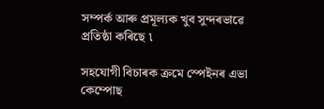সম্পৰ্ক আৰু প্ৰমূল্যক খুব সুন্দৰভাৱে প্ৰতিষ্ঠা কৰিছে ৷

সহযোগী বিচাৰক ক্ৰমে স্পেইনৰ এভা কেম্পোছ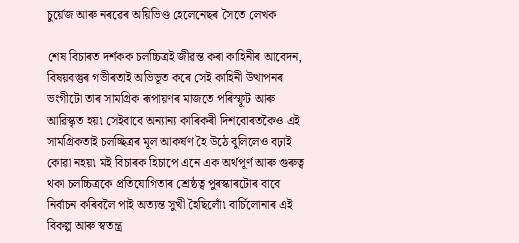চুৰ্য়েজ আৰু নৰৱেৰ অয়িভিণ্ড হেলেনেছৰ সৈতে লেখক

শেষ বিচাৰত দৰ্শকক চলচ্চিত্ৰই জীৱন্ত কৰা কাহিনীৰ আবেদন, বিষয়বস্তুৰ গভীৰতাই অভিভূত কৰে সেই কাহিনী উত্থাপনৰ ভংগীটো তাৰ সামগ্ৰিক ৰূপায়ণৰ মাজতে পৰিস্ফূট আৰু আৱিস্কৃত হয়৷ সেইবাবে অন্যান্য কাৰিকৰী দিশবোৰতকৈও এই সামগ্ৰিকতাই চলচ্ছিত্ৰৰ মূল আকৰ্ষণ হৈ উঠে বুলিলেও বঢ়াই কোৱা নহয়৷ মই বিচাৰক হিচাপে এনে এক অৰ্থপূৰ্ণ আৰু গুৰুত্ব থকা চলচ্চিত্ৰকে প্ৰতিযোগিতাৰ শ্ৰেষ্ঠত্ব পুৰস্কাৰটোৰ বাবে নিৰ্বাচন কৰিবলৈ পাই অত্যন্ত সুখী হৈছিলোঁ৷ বার্চিলোনাৰ এই বিকল্প আৰু স্বতন্ত্ৰ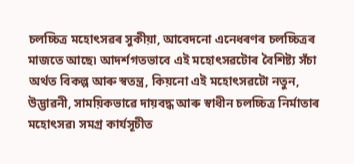চলচ্চিত্ৰ মহোৎসৱৰ সুকীয়া, আবেদনো এনেধৰণৰ চলচ্চিত্ৰৰ মাজতে আছে৷ আদৰ্শগতভাবে এই মহোৎসৱটোৰ বৈশিষ্ট্য সঁচা অৰ্থত বিকল্প আৰু স্বতন্ত্ৰ, কিয়নো এই মহোৎসৱটো নতুন, উদ্ভাৱনী, সাময়িকভাৱে দায়বদ্ধ আৰু স্বাধীন চলচ্চিত্ৰ নিৰ্মাতাৰ মহোৎসৱ৷ সমগ্ৰ কাৰ্যসূচীত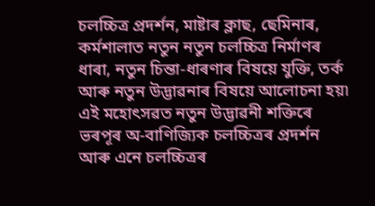চলচ্চিত্ৰ প্ৰদৰ্শন, মাষ্টাৰ ক্লাছ, ছেমিনাৰ, কৰ্মশালাত নতুন নতুন চলচ্চিত্ৰ নিৰ্মাণৰ ধাৰা, নতুন চিন্তা-ধাৰণাৰ বিষয়ে যুক্তি, তৰ্ক আৰু নতুন উদ্ভাৱনাৰ বিষয়ে আলোচনা হয়৷ এই মহোৎসৱত নতুন উদ্ভাৱনী শক্তিৰে ভৰপূৰ অ-বাণিজ্যিক চলচ্চিত্ৰৰ প্ৰদৰ্শন আৰু এনে চলচ্চিত্ৰৰ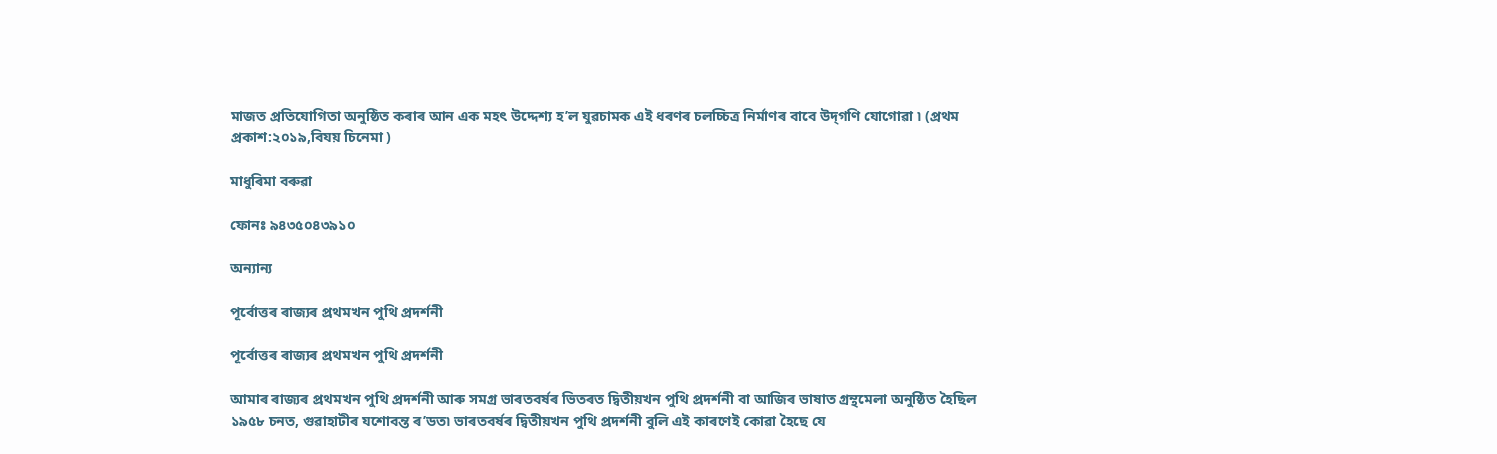মাজত প্ৰতিযোগিতা অনুষ্ঠিত কৰাৰ আন এক মহৎ উদ্দেশ্য হ’ল যুৱচামক এই ধৰণৰ চলচ্চিত্ৰ নিৰ্মাণৰ বাবে উদ্‌গণি যোগোৱা ৷ (প্ৰথম প্ৰকাশ:২০১৯,বিযয় চিনেমা )

মাধুৰিমা বৰুৱা

ফোনঃ ৯৪৩৫০৪৩৯১০

অন্যান্য

পূৰ্বোত্তৰ ৰাজ্যৰ প্ৰথমখন পুথি প্ৰদৰ্শনী

পূৰ্বোত্তৰ ৰাজ্যৰ প্ৰথমখন পুথি প্ৰদৰ্শনী

আমাৰ ৰাজ্যৰ প্ৰথমখন পুথি প্ৰদৰ্শনী আৰু সমগ্ৰ ভাৰতবৰ্ষৰ ভিতৰত দ্বিতীয়খন পুথি প্ৰদৰ্শনী বা আজিৰ ভাষাত গ্ৰন্থমেলা অনুষ্ঠিত হৈছিল ১৯৫৮ চনত, গুৱাহাটীৰ যশোবন্ত ৰ’ডত৷ ভাৰতবৰ্ষৰ দ্বিতীয়খন পুথি প্ৰদৰ্শনী বুলি এই কাৰণেই কোৱা হৈছে যে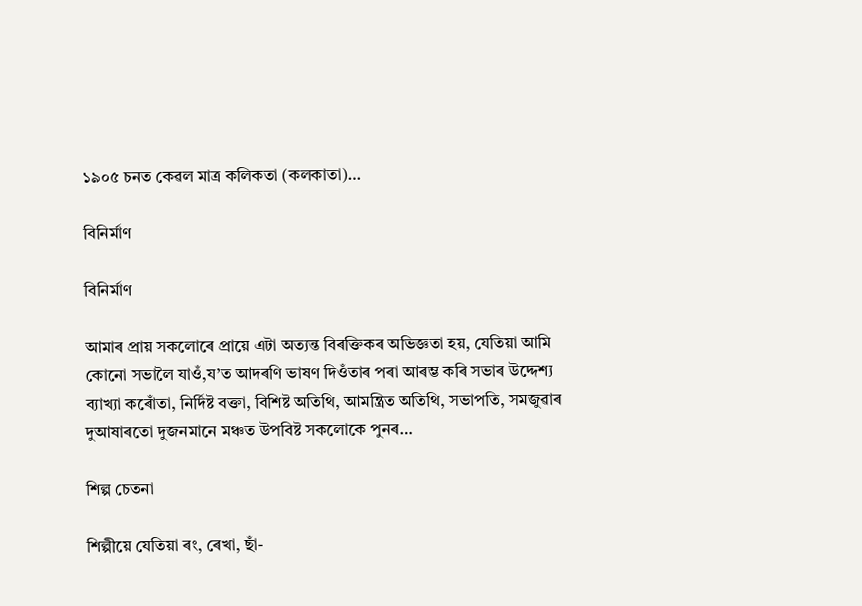১৯০৫ চনত কেৱল মাত্ৰ কলিকতা (কলকাতা)…

বিনিৰ্মাণ

বিনিৰ্মাণ

আমাৰ প্ৰায় সকলোৰে প্ৰায়ে এটা অত্যন্ত বিৰক্তিকৰ অভিজ্ঞতা হয়, যেতিয়া আমি কোনো সভালৈ যাওঁ,য’ত আদৰণি ভাষণ দিওঁতাৰ পৰা আৰম্ভ কৰি সভাৰ উদ্দেশ্য ব্যাখ্যা কৰোঁতা, নিৰ্দিষ্ট বক্তা, বিশিষ্ট অতিথি, আমন্ত্ৰিত অতিথি, সভাপতি, সমজুৱাৰ দুআষাৰতো দুজনমানে মঞ্চত উপবিষ্ট সকলোকে পুনৰ…

শিল্প চেতনা

শিল্পীয়ে যেতিয়া ৰং, ৰেখা, ছাঁ-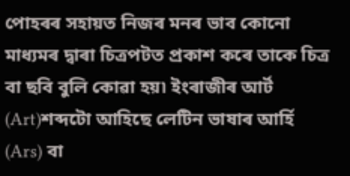পোহৰৰ সহায়ত নিজৰ মনৰ ভাব কোনো মাধ্যমৰ দ্বাৰা চিত্ৰপটত প্ৰকাশ কৰে তাকে চিত্ৰ বা ছবি বুলি কোৱা হয়৷ ইংৰাজীৰ আৰ্ট (Art)শব্দটো আহিছে লেটিন ভাষাৰ আৰ্হি (Ars) বা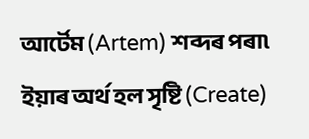আৰ্টেম (Artem) শব্দৰ পৰা৷ ইয়াৰ অৰ্থ হল সৃষ্টি (Create)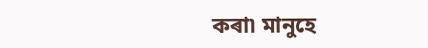কৰা৷ মানুহে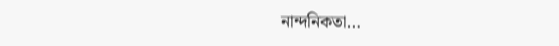নান্দনিকতা…